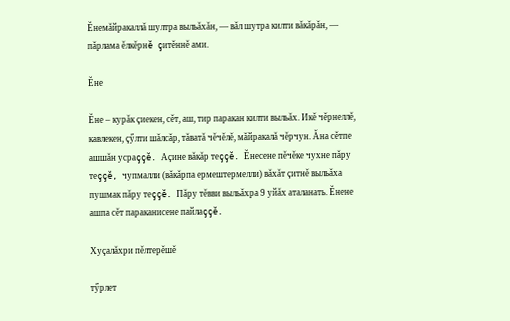Ĕнемăйракаллă шултра выльăхăн, — вăл шутра килти вăкăрăн, — пăрлама ĕлкĕрнĕ çитĕннĕ ами.

Ĕне

Ĕне – курăк çиекен, сĕт, аш, тир паракан килти выльăх. Икĕ чĕрнеллĕ, кавлекен, çӳлти шăлсăр, тăватă чĕчĕлĕ, мăйракалă чĕрчун. Ăна сĕтпе ашшăн усраççĕ. Аçине вăкăр теççĕ. Ĕнесене пĕчĕке чухне пăру теççĕ, чупмалли (вăкăрпа ермештермелли) вăхăт çитнĕ выльăха пушмак пăру теççĕ. Пăру тĕвви выльăхра 9 уйăх аталанать. Ĕнене ашпа сĕт параканисене пайлаççĕ.

Хуçалăхри пĕлтерĕшĕ

тӳрлет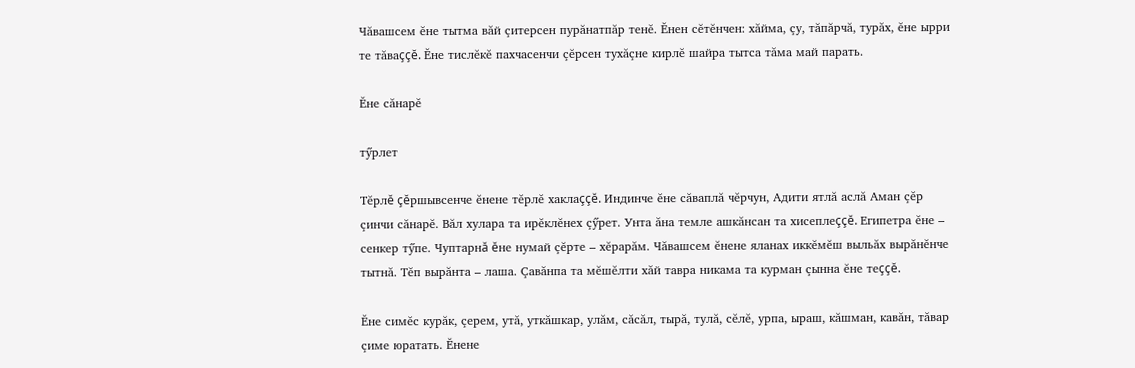Чăвашсем ĕне тытма вăй çитерсен пурăнатпăр тенĕ. Ĕнен сĕтĕнчен: хăйма, çу, тăпăрчă, турăх, ĕне ырри те тăваççĕ. Ĕне тислĕкĕ пахчасенчи çĕрсен тухăçне кирлĕ шайра тытса тăма май парать.

Ĕне сăнарĕ

тӳрлет

Тĕрлĕ çĕршывсенче ĕнене тĕрлĕ хаклаççĕ. Индинче ĕне сăваплă чĕрчун, Адити ятлă аслă Аман çĕр çинчи сăнарĕ. Вăл хулара та ирĕклĕнех çӳрет. Унта ăна темле ашкăнсан та хисеплеççĕ. Египетра ĕне – сенкер тӳпе. Чуптарнă ĕне нумай çĕрте – хĕрарăм. Чăвашсем ĕнене яланах иккĕмĕш выльăх вырăнĕнче тытнă. Тĕп вырăнта – лаша. Çавăнпа та мĕшĕлти хăй тавра никама та курман çынна ĕне теççĕ.

Ĕне симĕс курăк, çерем, утă, уткăшкар, улăм, сăсăл, тырă, тулă, сĕлĕ, урпа, ыраш, кăшман, кавăн, тăвар çиме юратать. Ĕнене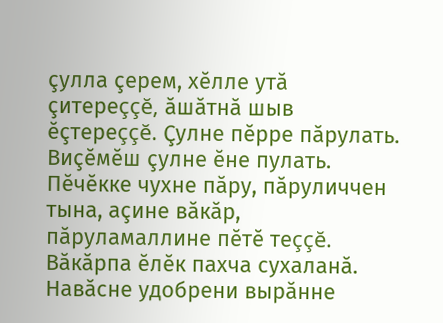çулла çерем, хĕлле утă çитереççĕ, ăшăтнă шыв ĕçтереççĕ. Çулне пĕрре пăрулать. Виçĕмĕш çулне ĕне пулать. Пĕчĕкке чухне пăру, пăруличчен тына, аçине вăкăр, пăруламаллине пĕтĕ теççĕ. Вăкăрпа ĕлĕк пахча сухаланă. Навăсне удобрени вырăнне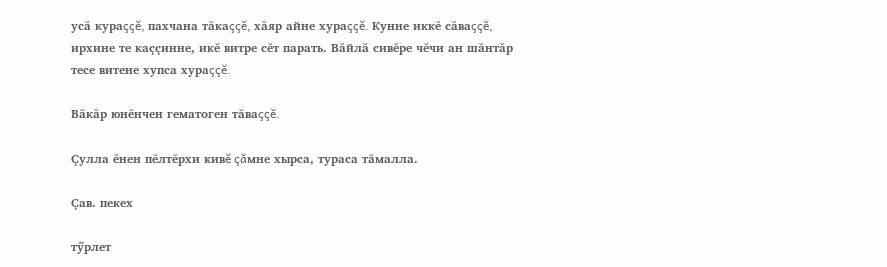усă кураççĕ, пахчана тăкаççĕ, хăяр айне хураççĕ. Кунне иккĕ сăваççĕ, ирхине те каççинне, икĕ витре сĕт парать. Вăйлă сивĕре чĕчи ан шăнтăр тесе витене хупса хураççĕ.

Вăкăр юнĕнчен гематоген тăваççĕ.

Çулла ĕнен пĕлтĕрхи кивĕ çăмне хырса, тураса тăмалла.

Çав. пекех

тӳрлет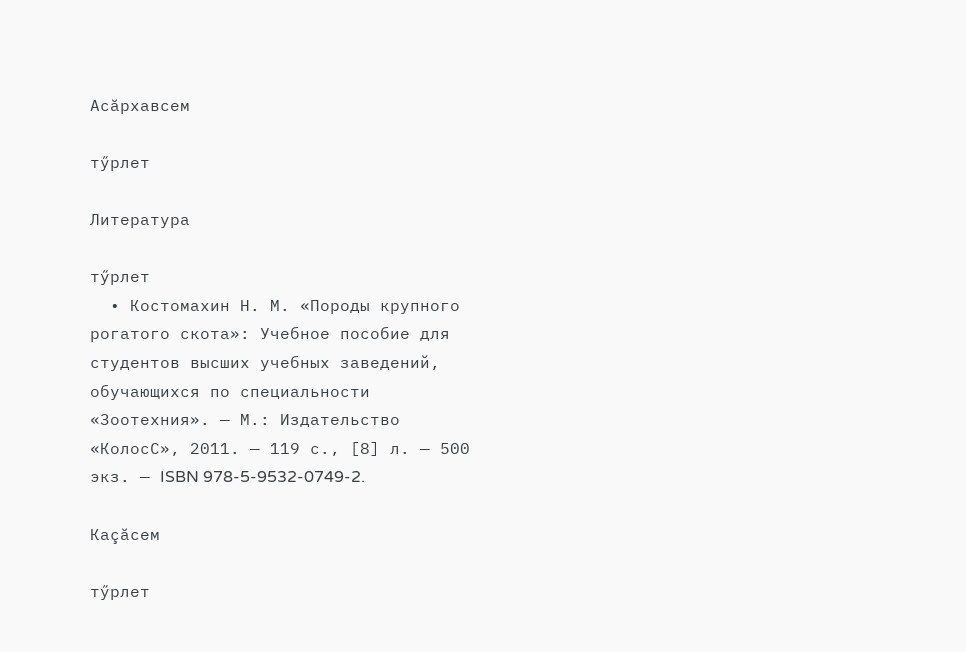Асăрхавсем

тӳрлет

Литература

тӳрлет
  • Костомахин Н. М. «Породы крупного рогатого скота»: Учебное пособие для студентов высших учебных заведений, обучающихся по специальности «Зоотехния». — М.: Издательство «КолосС», 2011. — 119 с., [8] л. — 500 экз. — ISBN 978-5-9532-0749-2.

Каçăсем

тӳрлет